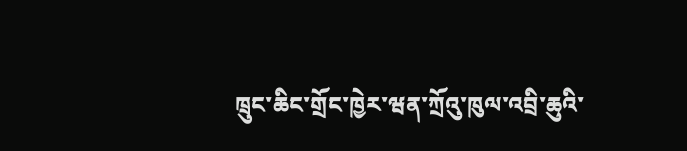ཁྲུང་ཆིང་གྲོང་ཁྱེར་ཝན་ཀྲོའུ་ཁུལ་འབྲི་ཆུའི་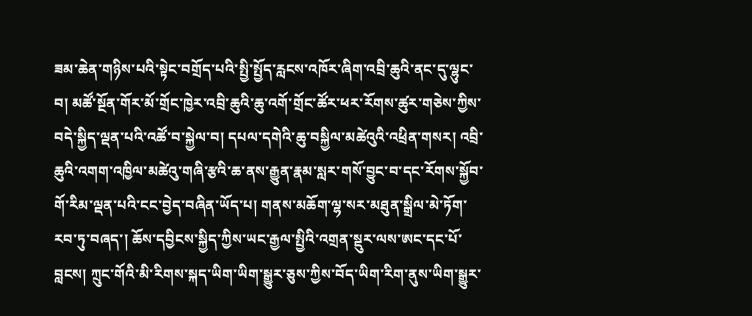ཟམ་ཆེན་གཉིས་པའི་སྟེང་བགྲོད་པའི་སྤྱི་སྤྱོད་རླངས་འཁོར་ཞིག་འབྲི་ཆུའི་ནང་དུ་ལྷུང་བ། མཚོ་སྔོན་གོར་མོ་གྲོང་ཁྱེར་འབྲི་ཆུའི་ཆུ་འགོ་གྲོང་ཚོར་ཕར་རོགས་ཚུར་གཅེས་ཀྱིས་བདེ་སྐྱིད་ལྡན་པའི་འཚོ་བ་སྐྱེལ་བ། དཔལ་དགེའི་ཆུ་བསྐྱིལ་མཚེའུའི་འཕྲིན་གསར། འབྲི་ཆུའི་འགག་འཁྱིལ་མཚེའུ་གཞི་རྩའི་ཆ་ནས་རྒྱུན་རྣམ་སླར་གསོ་བྱུང་བ་དང་རོགས་སྐྱོབ་གོ་རིམ་ལྡན་པའི་ངང་བྱེད་བཞིན་ཡོད་པ། གནས་མཆོག་ལྷ་སར་མཐུན་སྒྲིལ་མེ་ཏོག་རབ་ཏུ་བཞད་། ཆོས་དབྱིངས་སྐྱིད་ཀྱིས་ཡང་རྒྱལ་སྤྱིའི་འགྲན་སྡུར་ལས་ཨང་དང་པོ་བླངས། ཀྲུང་གོའི་མི་རིགས་སྐད་ཡིག་ཡིག་སྒྱུར་ཅུས་ཀྱིས་བོད་ཡིག་རིག་ནུས་ཡིག་སྒྱུར་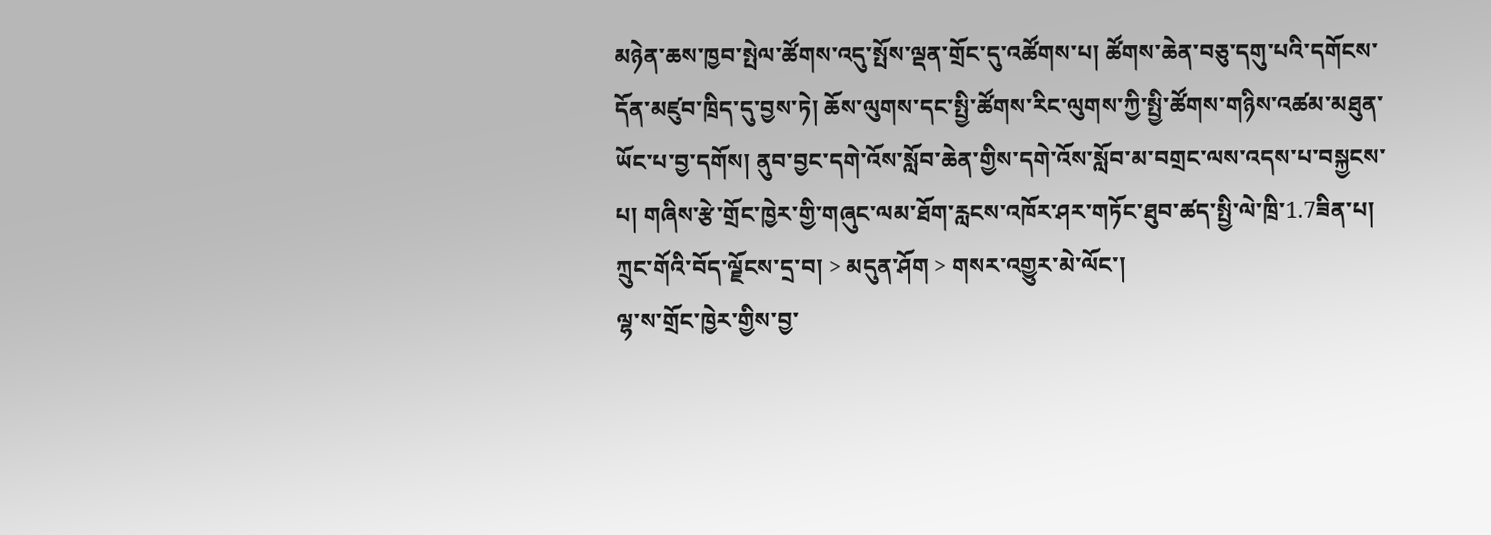མཉེན་ཆས་ཁྱབ་སྤེལ་ཚོགས་འདུ་སྤོས་ལྡན་གྲོང་དུ་འཚོགས་པ། ཚོགས་ཆེན་བཅུ་དགུ་པའི་དགོངས་དོན་མཛུབ་ཁྲིད་དུ་བྱས་ཏེ། ཆོས་ལུགས་དང་སྤྱི་ཚོགས་རིང་ལུགས་ཀྱི་སྤྱི་ཚོགས་གཉིས་འཚམ་མཐུན་ཡོང་པ་བྱ་དགོས། ནུབ་བྱང་དགེ་འོས་སློབ་ཆེན་གྱིས་དགེ་འོས་སློབ་མ་བགྲང་ལས་འདས་པ་བསྐྱངས་པ། གཞིས་རྩེ་གྲོང་ཁྱེར་གྱི་གཞུང་ལམ་ཐོག་རླངས་འཁོར་ཤར་གཏོང་ཐུབ་ཚད་སྤྱི་ལེ་ཁྲི་1.7ཟིན་པ།
ཀྲུང་གོའི་བོད་ལྗོངས་དྲ་བ། > མདུན་ཤོག > གསར་འགྱུར་མེ་ལོང་།
ལྷ་ས་གྲོང་ཁྱེར་གྱིས་བྱ་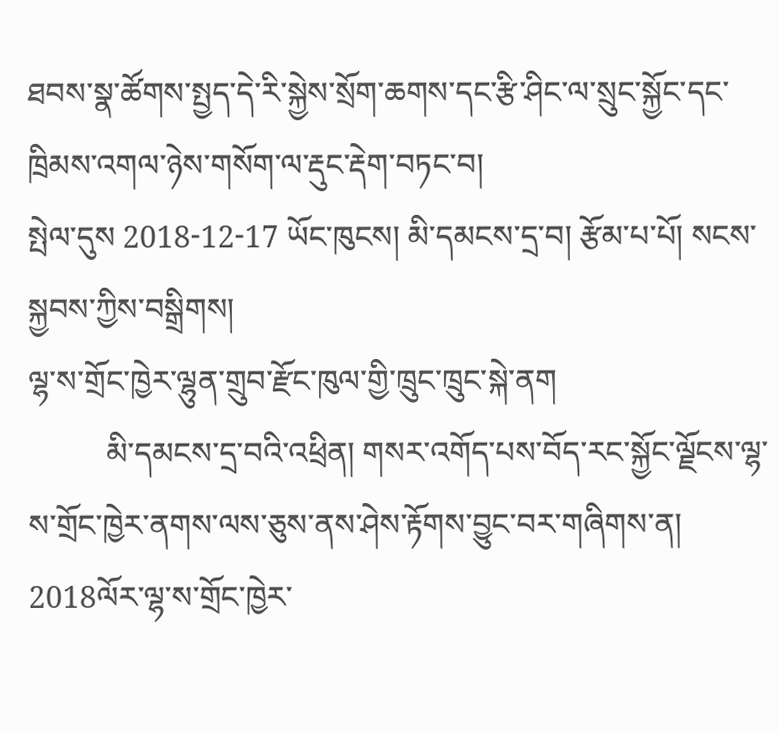ཐབས་སྣ་ཚོགས་སྤྱད་དེ་རི་སྐྱེས་སྲོག་ཆགས་དང་རྩི་ཤིང་ལ་སྲུང་སྐྱོང་དང་ཁྲིམས་འགལ་ཉེས་གསོག་ལ་རྡུང་རྡེག་བཏང་བ།
སྤེལ་དུས 2018-12-17 ཡོང་ཁུངས། མི་དམངས་དྲ་བ། རྩོམ་པ་པོ། སངས་སྐྱབས་ཀྱིས་བསྒྲིགས།
ལྷ་ས་གྲོང་ཁྱེར་ལྷུན་གྲུབ་རྫོང་ཁུལ་གྱི་ཁྲུང་ཁྲུང་སྐེ་ནག
          མི་དམངས་དྲ་བའི་འཕྲིན། གསར་འགོད་པས་བོད་རང་སྐྱོང་ལྗོངས་ལྷ་ས་གྲོང་ཁྱེར་ནགས་ལས་ཅུས་ནས་ཤེས་རྟོགས་བྱུང་བར་གཞིགས་ན། 2018ལོར་ལྷ་ས་གྲོང་ཁྱེར་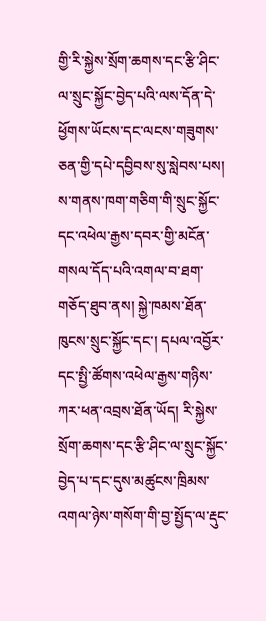གྱི་རི་སྐྱེས་སྲོག་ཆགས་དང་རྩི་ཤིང་ལ་སྲུང་སྐྱོང་བྱེད་པའི་ལས་དོན་དེ་ཕྱོགས་ཡོངས་དང་ལངས་གཟུགས་ཅན་གྱི་དཔེ་དབྱིབས་སུ་སླེབས་པས། ས་གནས་ཁག་གཅིག་གི་སྲུང་སྐྱོང་དང་འཕེལ་རྒྱས་དབར་གྱི་མངོན་གསལ་དོད་པའི་འགལ་བ་ཐག་གཅོད་ཐུབ་ནས། སྐྱེ་ཁམས་ཐོན་ཁུངས་སྲུང་སྐྱོང་དང་། དཔལ་འབྱོར་དང་སྤྱི་ཚོགས་འཕེལ་རྒྱས་གཉིས་ཀར་ཕན་འབྲས་ཐོན་ཡོད། རི་སྐྱེས་སྲོག་ཆགས་དང་རྩི་ཤིང་ལ་སྲུང་སྐྱོང་བྱེད་པ་དང་དུས་མཚུངས་ཁྲིམས་འགལ་ཉེས་གསོག་གི་བྱ་སྤྱོད་ལ་རྡུང་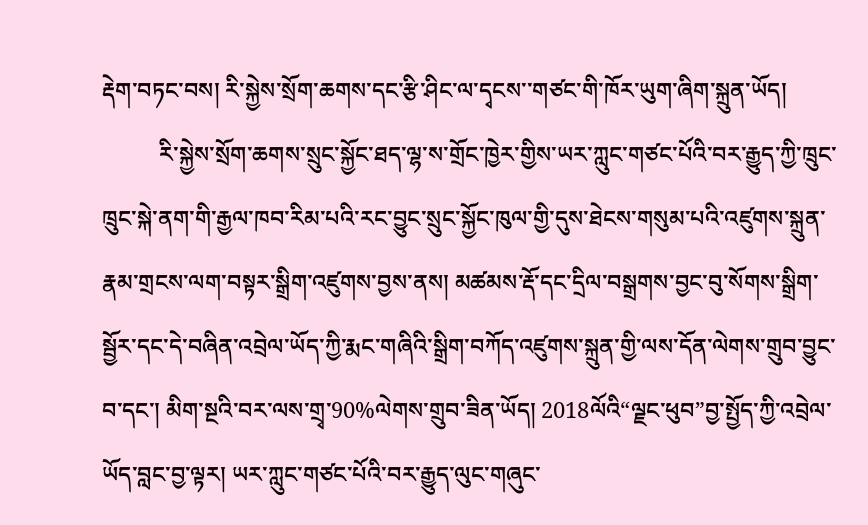རྡེག་བཏང་བས། རི་སྐྱེས་སྲོག་ཆགས་དང་རྩི་ཤིང་ལ་དྭངས་་གཙང་གི་ཁོར་ཡུག་ཞིག་སྐྲུན་ཡོད།
          རི་སྐྱེས་སྲོག་ཆགས་སྲུང་སྐྱོང་ཐད་ལྷ་ས་གྲོང་ཁྱེར་གྱིས་ཡར་ཀླུང་གཙང་པོའི་བར་རྒྱུད་ཀྱི་ཁྲུང་ཁྲུང་སྐེ་ནག་གི་རྒྱལ་ཁབ་རིམ་པའི་རང་བྱུང་སྲུང་སྐྱོང་ཁུལ་གྱི་དུས་ཐེངས་གསུམ་པའི་འཛུགས་སྐྲུན་རྣམ་གྲངས་ལག་བསྟར་སྒྲིག་འཛུགས་བྱས་ནས། མཚམས་རྡོ་དང་དྲིལ་བསྒྲགས་བྱང་བུ་སོགས་སྒྲིག་སྦྱོར་དང་དེ་བཞིན་འབྲེལ་ཡོད་ཀྱི་རྨང་གཞིའི་སྒྲིག་བཀོད་འཛུགས་སྐྲུན་གྱི་ལས་དོན་ལེགས་གྲུབ་བྱུང་བ་དང་། མིག་སྔའི་བར་ལས་གྲྭ་90%ལེགས་གྲུབ་ཟིན་ཡོད། 2018ལོའི“ལྗང་ཕུབ”བྱ་སྤྱོད་ཀྱི་འབྲེལ་ཡོད་བླང་བྱ་ལྟར། ཡར་ཀླུང་གཙང་པོའི་བར་རྒྱུད་ལུང་གཞུང་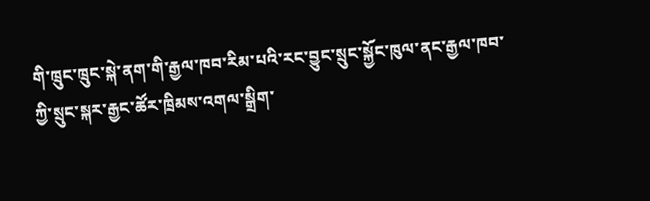གི་ཁྲུང་ཁྲུང་སྐེ་ནག་གི་རྒྱལ་ཁབ་རིམ་པའི་རང་བྱུང་སྲུང་སྐྱོང་ཁུལ་ནང་རྒྱལ་ཁབ་ཀྱི་སྲུང་སྐར་རྒྱང་ཚོར་ཁྲིམས་འགལ་སྒྲིག་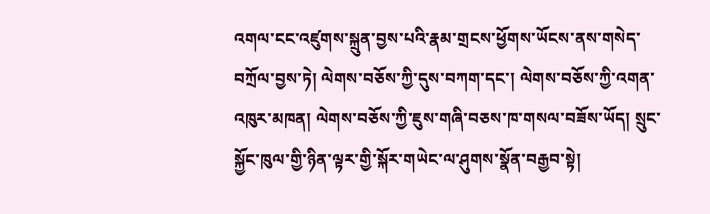འགལ་ངང་འཛུགས་སྐྲུན་བྱས་པའི་རྣམ་གྲངས་ཕྱོགས་ཡོངས་ནས་གསེད་བཀྲོལ་བྱས་ཏེ། ལེགས་བཅོས་ཀྱི་དུས་བཀག་དང་། ལེགས་བཅོས་ཀྱི་འགན་འཁུར་མཁན། ལེགས་བཅོས་ཀྱི་ཇུས་གཞི་བཅས་ཁ་གསལ་བཟོས་ཡོད། སྲུང་སྐྱོང་ཁུལ་གྱི་ཉིན་ལྟར་གྱི་སྐོར་གཡེང་ལ་ཤུགས་སྣོན་བརྒྱབ་སྟེ།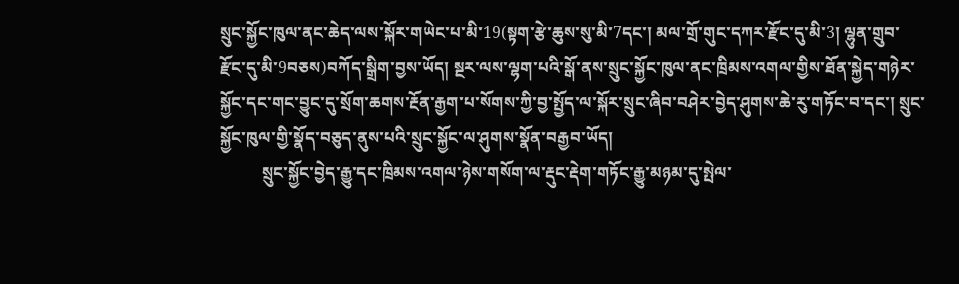སྲུང་སྐྱོང་ཁུལ་ནང་ཆེད་ལས་སྐོར་གཡེང་པ་མི་19(སྟག་རྩེ་ཆུས་སུ་མི་7དང་། མལ་གྲོ་གུང་དཀར་རྫོང་དུ་མི་3། ལྷུན་གྲུབ་རྫོང་དུ་མི་9བཅས)བཀོད་སྒྲིག་བྱས་ཡོད། སྔར་ལས་ལྷག་པའི་སྒོ་ནས་སྲུང་སྐྱོང་ཁུལ་ནང་ཁྲིམས་འགལ་གྱིས་ཐོན་སྐྱེད་གཉེར་སྐྱོང་དང་གང་བྱུང་དུ་སྲོག་ཆགས་རྔོན་རྒྱག་པ་སོགས་ཀྱི་བྱ་སྤྱོད་ལ་སྐོར་སྲུང་ཞིབ་བཤེར་བྱེད་ཤུགས་ཆེ་རུ་གཏོང་བ་དང་། སྲུང་སྐྱོང་ཁུལ་གྱི་སྣོད་བཅུད་ནུས་པའི་སྲུང་སྐྱོང་ལ་ཤུགས་སྣོན་བརྒྱབ་ཡོད།
          སྲུང་སྐྱོང་བྱེད་རྒྱུ་དང་ཁྲིམས་འགལ་ཉེས་གསོག་ལ་རྡུང་རྡེག་གཏོང་རྒྱུ་མཉམ་དུ་སྤེལ་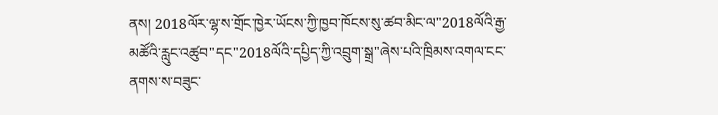ནས། 2018ལོར་ལྷ་ས་གྲོང་ཁྱེར་ཡོངས་ཀྱི་ཁྱབ་ཁོངས་སུ་ཚབ་མིང་ལ"2018ལོའི་རྒྱ་མཚོའི་རླུང་འཚུབ"དང"2018ལོའི་དཔྱིད་ཀྱི་འབྲུག་སྒྲ"ཞེས་པའི་ཁྲིམས་འགལ་ངང་ནགས་ས་བཟུང་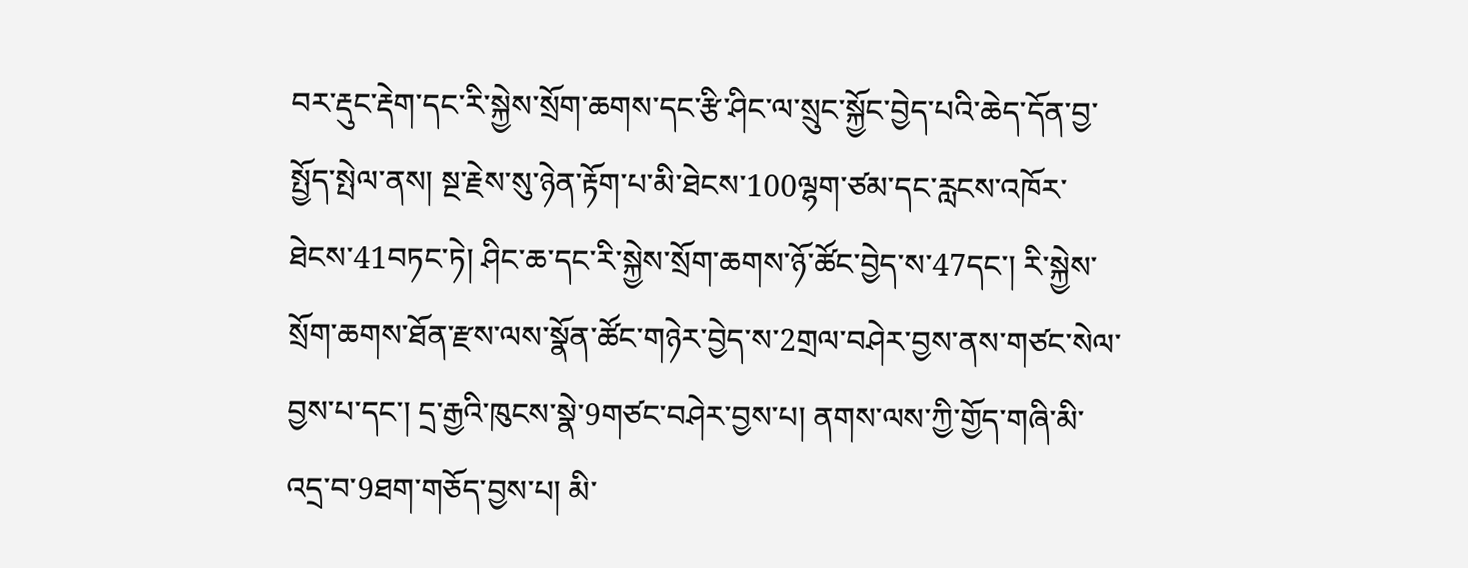བར་རྡུང་རྡེག་དང་རི་སྐྱེས་སྲོག་ཆགས་དང་རྩི་ཤིང་ལ་སྲུང་སྐྱོང་བྱེད་པའི་ཆེད་དོན་བྱ་སྤྱོད་སྤེལ་ནས། སྔ་རྗེས་སུ་ཉེན་རྟོག་པ་མི་ཐེངས་100ལྷག་ཙམ་དང་རླངས་འཁོར་ཐེངས་41བཏང་ཏེ། ཤིང་ཆ་དང་རི་སྐྱེས་སྲོག་ཆགས་ཉོ་ཚོང་བྱེད་ས་47དང་། རི་སྐྱེས་སྲོག་ཆགས་ཐོན་རྫས་ལས་སྣོན་ཚོང་གཉེར་བྱེད་ས་2གྲལ་བཤེར་བྱས་ནས་གཙང་སེལ་བྱས་པ་དང་། དྲ་རྒྱའི་ཁུངས་སྣེ་9གཙང་བཤེར་བྱས་པ། ནགས་ལས་ཀྱི་གྱོད་གཞི་མི་འདྲ་བ་9ཐག་གཅོད་བྱས་པ། མི་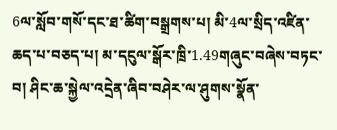6ལ་སློབ་གསོ་དང་ཐ་ཚིག་བསྒྲགས་པ། མི་4ལ་སྲིད་འཛིན་ཆད་པ་བཅད་པ། མ་དངུལ་སྒོར་ཁྲི་1.49གཞུང་བཞེས་བཏང་བ། ཤིང་ཆ་སྐྱེལ་འདྲེན་ཞིབ་བཤེར་ལ་ཤུགས་སྣོན་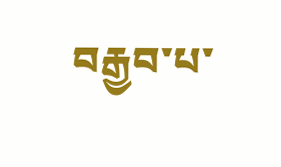བརྒྱབ་པ་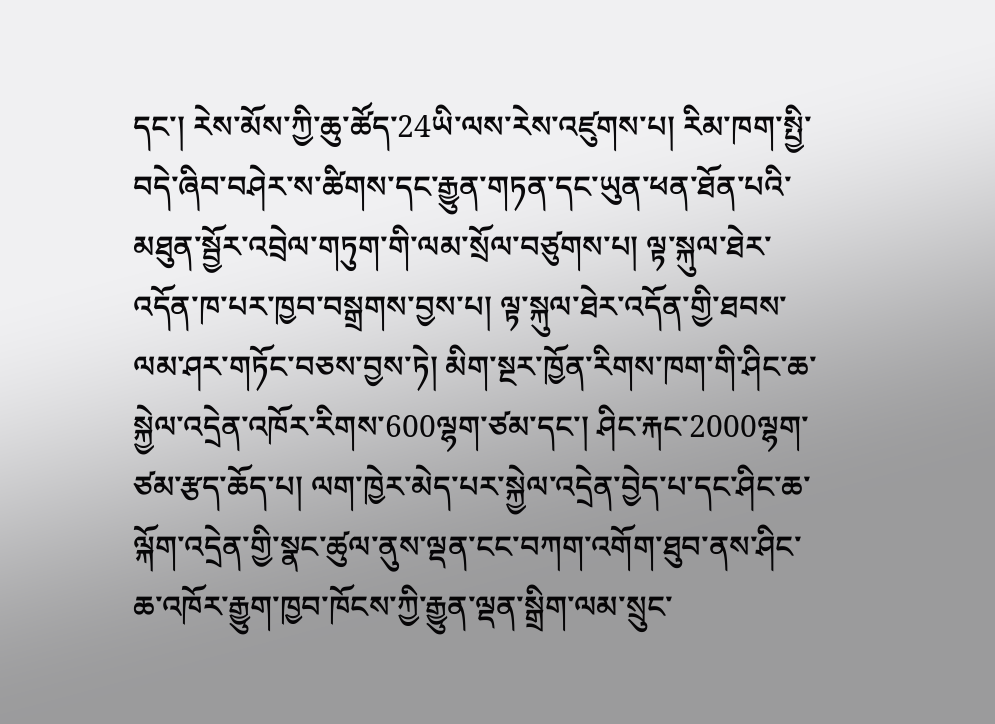དང་། རེས་མོས་ཀྱི་ཆུ་ཚོད་24ཡི་ལས་རེས་འཛུགས་པ། རིམ་ཁག་སྤྱི་བདེ་ཞིབ་བཤེར་ས་ཚིགས་དང་རྒྱུན་གཏན་དང་ཡུན་ཕན་ཐོན་པའི་མཐུན་སྦྱོར་འབྲེལ་གཏུག་གི་ལམ་སྲོལ་བཙུགས་པ། ལྟ་སྐུལ་ཐེར་འདོན་ཁ་པར་ཁྱབ་བསྒྲགས་བྱས་པ། ལྟ་སྐུལ་ཐེར་འདོན་གྱི་ཐབས་ལམ་ཤར་གཏོང་བཅས་བྱས་ཏེ། མིག་སྔར་ཁྱོན་རིགས་ཁག་གི་ཤིང་ཆ་སྐྱེལ་འདྲེན་འཁོར་རིགས་600ལྷག་ཙམ་དང་། ཤིང་རྐང་2000ལྷག་ཙམ་རྩད་ཆོད་པ། ལག་ཁྱེར་མེད་པར་སྐྱེལ་འདྲེན་བྱེད་པ་དང་ཤིང་ཆ་ལྐོག་འདྲེན་གྱི་སྣང་ཚུལ་ནུས་ལྡན་ངང་བཀག་འགོག་ཐུབ་ནས་ཤིང་ཆ་འཁོར་རྒྱུག་ཁྱབ་ཁོངས་ཀྱི་རྒྱུན་ལྡན་སྒྲིག་ལམ་སྲུང་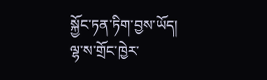སྐྱོང་ཏན་ཏིག་བྱས་ཡོད།
ལྷ་ས་གྲོང་ཁྱེར་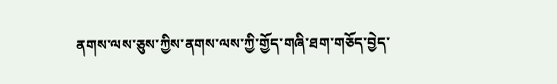ནགས་ལས་ཅུས་ཀྱིས་ནགས་ལས་ཀྱི་གྱོད་གཞི་ཐག་གཅོད་བྱེད་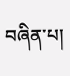བཞིན་པ།